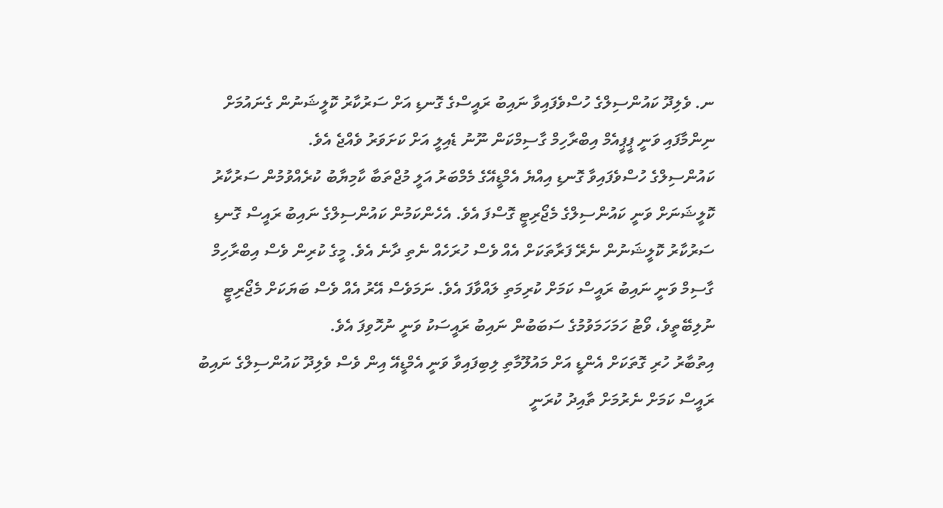ނ. ވެލިދޫ ކައުންސިލްގެ ހުސްވެފައިވާ ނައިބު ރައީސްގެ ގޮނޑި އަށް ސަރުކާރު ކޮލީޝަނުން ގެނައުމަށް ނިންމާފައި ވަނީ ޕީޕީއެމް އިބްރާހިމް ގާސިމްކަން ނޫނު ޑެއިލީ އަށް ކަށަވަރު ވެއްޖެ އެވެ.
ކައުންސިލްގެ ހުސްވެފައިވާ ގޮނޑި އިއްޔެ އެމްޑީއޭގެ މެމްބަރު އަލީ މުޖްތަބާ ކާމިޔާބު ކުރެއްވުމުން ސަރުކާރު ކޮލީޝަނަށް ވަނީ ކައުންސިލްގެ މެޖޯރިޓީ ގޮސްފަ އެވެ. އެހެންކަމުން ކައުންސިލްގެ ނައިބު ރައީސް ގޮނޑި ސަރުކާރު ކޮލީޝަނުން ނެރޭ ފަރާތަކަށް އެއް ވެސް ހުރަހެއް ނެތި ދާނެ އެވެ. މީގެ ކުރިން ވެސް އިބްރާހިމް ގާސިމް ވަނީ ނައިބު ރައީސް ކަމަށް ކުރިމަތި ލައްވާފަ އެވެ. ނަމަވެސް އޭރު އެއް ވެސް ބަޔަކަށް މެޖޯރިޓީ ނުލިބޭތީވެ، ވޯޓު ހަމަހަމަވުމުގެ ސަބަބުން ނައިބު ރައީސަކު ވަނީ ނުހޮވިފަ އެވެ.
އިތުބާރު ހުރި ގޮތަކަށް އެންޑީ އަށް މައުލޫމާތި ލިބިފައިވާ ވަނީ އެމްޑީއޭ އިން ވެސް ވެލިދޫ ކައުންސިލްގެ ނައިބު ރައީސް ކަމަށް ނެރުމަށް ތާއިދު ކުރަނީ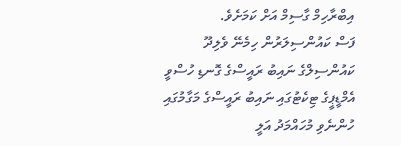އިބްރާހިމް ގާސިމް އަށް ކަމަށެވެ.
ފަސް ކައުންސިލަރުން ހިމެނޭ ވެލިދޫ ކައުންސިލްގެ ނައިބު ރައީސްގެ ގޮނޑި ހުސްވީ އެމްޑީޕީގެ ޓިކެޓުގައި ނައިބު ރައީސްގެ މަގާމުގައި ހުންނެވި މުހައްމަދު އަލީ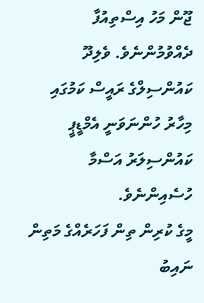ޖޫން މަހު އިސްތިއުފާ ދެއްވުމުންނެވެ. ވެލިދޫ ކައުންސިލްގެ ރައީސް ކަމުގައި މިހާރު ހުންނަވަނީ އެމްޑީޕީ ކައުންސިލަރު އަސްމާ ހުސެއިންނެވެ.
މީގެ ކުރިން ތިން ފަހަރެއްގެ މަތިން ނައިބު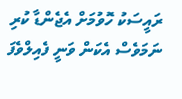ރައީސަކު ހޮވުމަށް އެޖެންޑާ ކުރި ނަމަވެސް އެކަން ވަނީ ފެއިލްވެފަ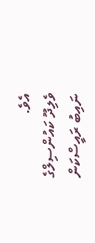އެވެ.
ވެލިދޫ ކައުންސިލްގެ ނައިބު ރައީސްކަން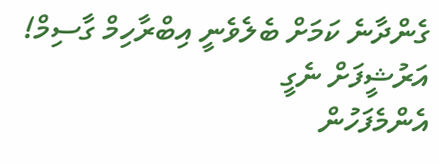ގެންދާނެ ކަމަށް ބެލެވެނީ އިބްރާހިމް ގާސިމް!
އަރުޝީފަށް ނެގީ
އެންމެފަހުން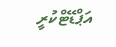އަޕްޑޭޓްކުރީ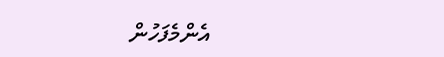އެންމެފަހުން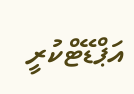އަޕްޑޭޓްކުރީ